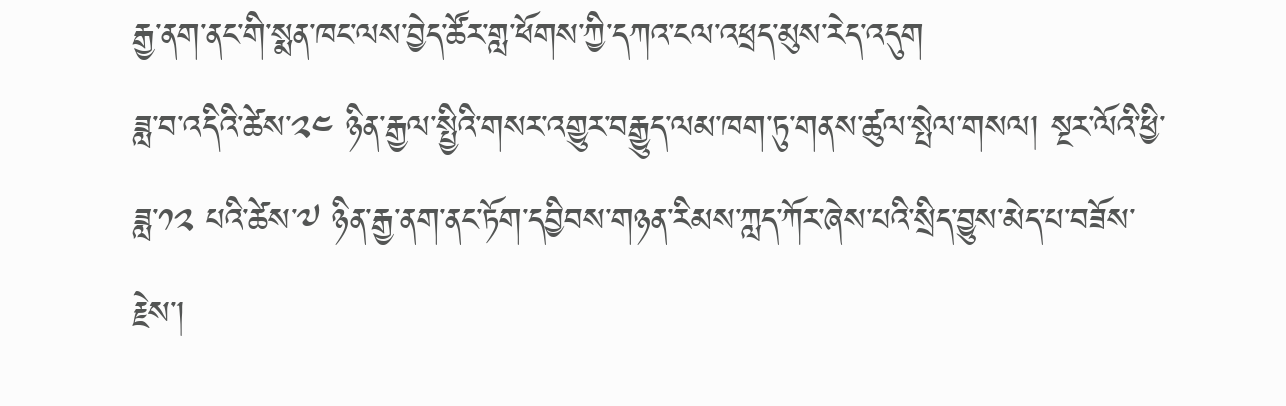རྒྱ་ནག་ནང་གི་སྨན་ཁང་ལས་བྱེད་ཚོར་གླ་ཕོགས་ཀྱི་དཀའ་ངལ་འཕྲད་མུས་རེད་འདུག
ཟླ་བ་འདིའི་ཚེས་༢༤ ཉིན་རྒྱལ་སྤྱིའི་གསར་འགྱུར་བརྒྱུད་ལམ་ཁག་ཏུ་གནས་ཚུལ་སྤེལ་གསལ། སྔར་ལོའི་ཕྱི་ཟླ་༡༢ པའི་ཚེས་༧ ཉིན་རྒྱ་ནག་ནང་ཏོག་དབྱིབས་གཉན་རིམས་ཀླད་ཀོར་ཞེས་པའི་སྲིད་བྱུས་མེད་པ་བཟོས་རྗེས་།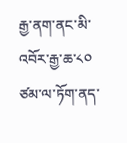རྒྱ་ནག་ནང་མི་འབོར་རྒྱ་ཆ་༨༠ ཙམ་ལ་ཏོག་ནད་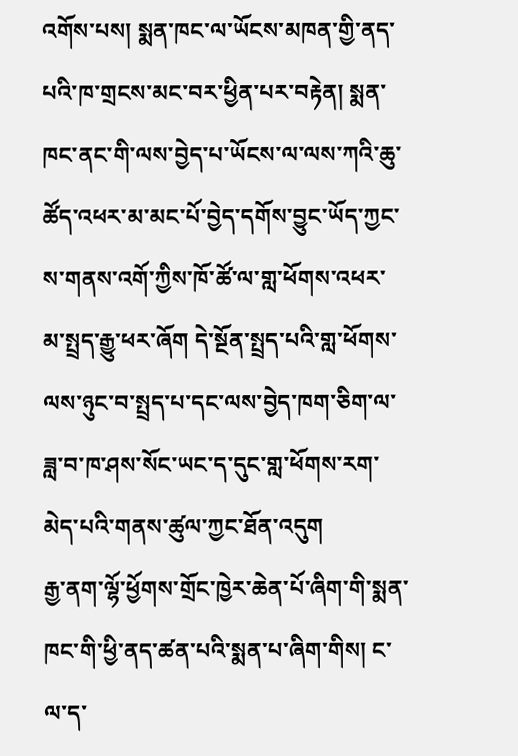འགོས་པས། སྨན་ཁང་ལ་ཡོངས་མཁན་གྱི་ནད་པའི་ཁ་གྲངས་མང་བར་ཕྱིན་པར་བརྟེན། སྨན་ཁང་ནང་གི་ལས་བྱེད་པ་ཡོངས་ལ་ལས་ཀའི་ཆུ་ཚོད་འཕར་མ་མང་པོ་བྱེད་དགོས་བྱུང་ཡོད་ཀྱང་ས་གནས་འགོ་ཀྱིས་ཁོ་ཚོ་ལ་གླ་ཕོགས་འཕར་མ་སྤྲད་རྒྱུ་ཕར་ཞོག དེ་སྔོན་སྤྲད་པའི་གླ་ཕོགས་ལས་ཉུང་བ་སྤྲད་པ་དང་ལས་བྱེད་ཁག་ཅིག་ལ་ཟླ་བ་ཁ་ཤས་སོང་ཡང་ད་དུང་གླ་ཕོགས་རག་མེད་པའི་གནས་ཚུལ་ཀྱང་ཐོན་འདུག
རྒྱ་ནག་ལྷོ་ཕྱོགས་གྲོང་ཁྱེར་ཆེན་པོ་ཞིག་གི་སྨན་ཁང་གི་ཕྱི་ནད་ཚན་པའི་སྨན་པ་ཞིག་གིས། ང་ལ་ད་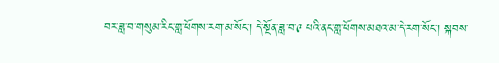བར་ཟླ་བ་གསུམ་རིང་གླ་ཕོགས་རག་མ་སོང་། དེ་སྔོན་ཟླ་བ་༩ པའི་ནང་གླ་ཕོགས་མཐའ་མ་དེ་རག་སོང་། སྐབས་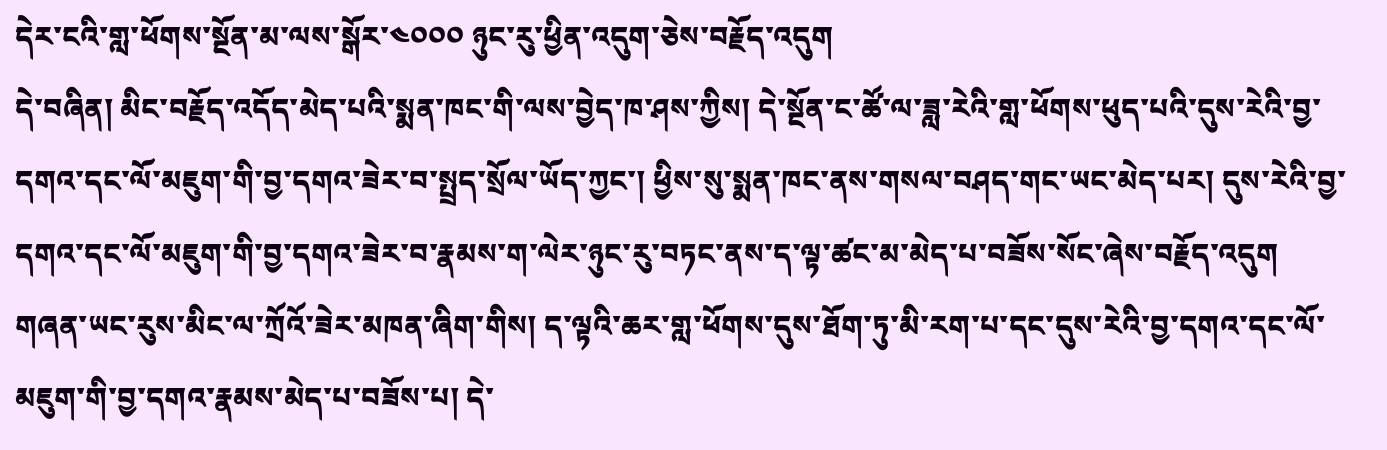དེར་ངའི་གླ་ཕོགས་སྔོན་མ་ལས་སྒོར་༤༠༠༠ ཉུང་རུ་ཕྱིན་འདུག་ཅེས་བརྗོད་འདུག
དེ་བཞིན། མིང་བརྗོད་འདོད་མེད་པའི་སྨན་ཁང་གི་ལས་བྱེད་ཁ་ཤས་ཀྱིས། དེ་སྔོན་ང་ཚོ་ལ་ཟླ་རེའི་གླ་ཕོགས་ཕུད་པའི་དུས་རེའི་བྱ་དགའ་དང་ལོ་མཇུག་གི་བྱ་དགའ་ཟེར་བ་སྤྲད་སྲོལ་ཡོད་ཀྱང་། ཕྱིས་སུ་སྨན་ཁང་ནས་གསལ་བཤད་གང་ཡང་མེད་པར། དུས་རེའི་བྱ་དགའ་དང་ལོ་མཇུག་གི་བྱ་དགའ་ཟེར་བ་རྣམས་ག་ལེར་ཉུང་རུ་བཏང་ནས་ད་ལྟ་ཚང་མ་མེད་པ་བཟོས་སོང་ཞེས་བརྗོད་འདུག
གཞན་ཡང་རུས་མིང་ལ་ཀྲོའོ་ཟེར་མཁན་ཞིག་གིས། ད་ལྟའི་ཆར་གླ་ཕོགས་དུས་ཐོག་ཏུ་མི་རག་པ་དང་དུས་རེའི་བྱ་དགའ་དང་ལོ་མཇུག་གི་བྱ་དགའ་རྣམས་མེད་པ་བཟོས་པ། དེ་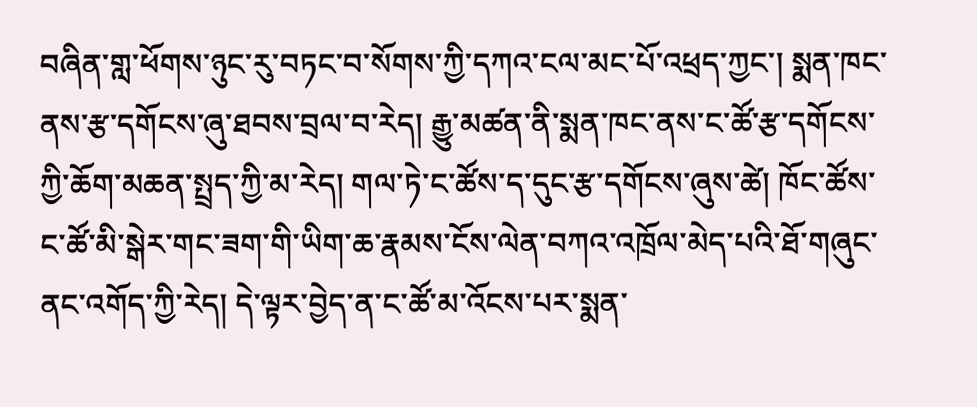བཞིན་གླ་ཕོགས་ཉུང་རུ་བཏང་བ་སོགས་ཀྱི་དཀའ་ངལ་མང་པོ་འཕྲད་ཀྱང་། སྨན་ཁང་ནས་རྩ་དགོངས་ཞུ་ཐབས་བྲལ་བ་རེད། རྒྱུ་མཚན་ནི་སྨན་ཁང་ནས་ང་ཚོ་རྩ་དགོངས་ཀྱི་ཆོག་མཆན་སྤྲད་ཀྱི་མ་རེད། གལ་ཏེ་ང་ཚོས་ད་དུང་རྩ་དགོངས་ཞུས་ཚེ། ཁོང་ཚོས་ང་ཚོ་མི་སྒེར་གང་ཟག་གི་ཡིག་ཆ་རྣམས་ངོས་ལེན་བཀའ་འཁྲོལ་མེད་པའི་ཐོ་གཞུང་ནང་འགོད་ཀྱི་རེད། དེ་ལྟར་བྱེད་ན་ང་ཚོ་མ་འོངས་པར་སྨན་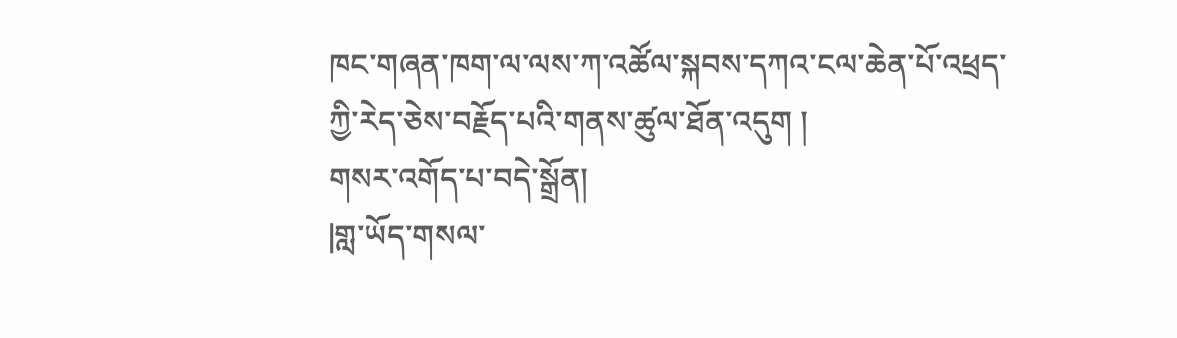ཁང་གཞན་ཁག་ལ་ལས་ཀ་འཚོལ་སྐབས་དཀའ་ངལ་ཆེན་པོ་འཕྲད་ཀྱི་རེད་ཅེས་བརྗོད་པའི་གནས་ཚུལ་ཐོན་འདུག །
གསར་འགོད་པ་བདེ་སྒྲོན།
|གླ་ཡོད་གསལ་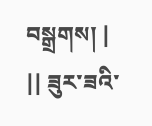བསྒྲགས། |
|| ཟུར་ཟའི་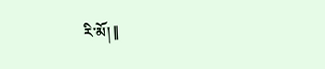རི་མོ། ||